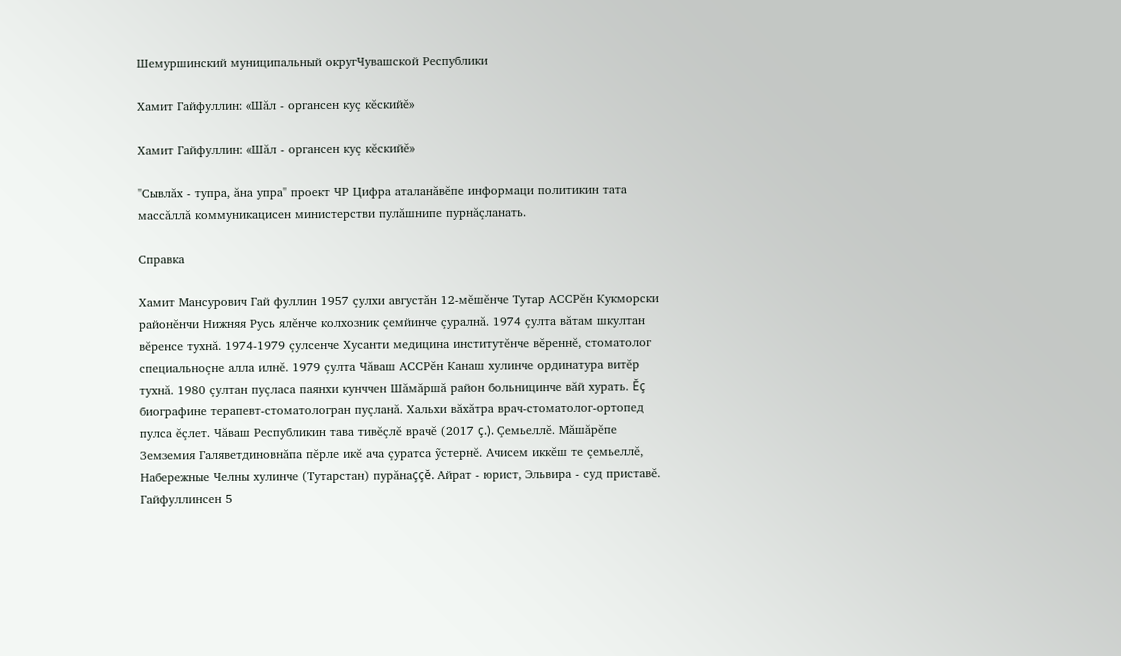Шемуршинский муниципальный округЧувашской Республики

Хамит Гайфуллин: «Шăл - органсен куç кĕскийĕ»

Хамит Гайфуллин: «Шăл - органсен куç кĕскийĕ»

"Сывлăх - тупра, ăна упра" проект ЧР Цифра аталанăвĕпе информаци политикин тата массăллă коммуникацисен министерстви пулăшнипе пурнăçланать.

Справка

Хамит Мансурович Гай фуллин 1957 çулхи августăн 12-мĕшĕнче Тутар АССРĕн Кукморски районĕнчи Нижняя Русь ялĕнче колхозник çемйинче çуралнă. 1974 çулта вăтам шкултан вĕренсе тухнă. 1974-1979 çулсенче Хусанти медицина институтĕнче вĕреннĕ, стоматолог специальноçне алла илнĕ. 1979 çулта Чăваш АССРĕн Канаш хулинче ординатура витĕр тухнă. 1980 çултан пуçласа паянхи кунччен Шăмăршă район больницинче вăй хурать. Ĕç биографине терапевт-стоматологран пуçланă. Хальхи вăхăтра врач-стоматолог-ортопед пулса ĕçлет. Чăваш Республикин тава тивĕçлĕ врачĕ (2017 ç.). Çемьеллĕ. Мăшăрĕпе Земземия Галяветдиновнăпа пĕрле икĕ ача çуратса ỹстернĕ. Ачисем иккĕш те çемьеллĕ, Набережные Челны хулинче (Тутарстан) пурăнаççĕ. Айрат - юрист, Эльвира - суд приставĕ. Гайфуллинсен 5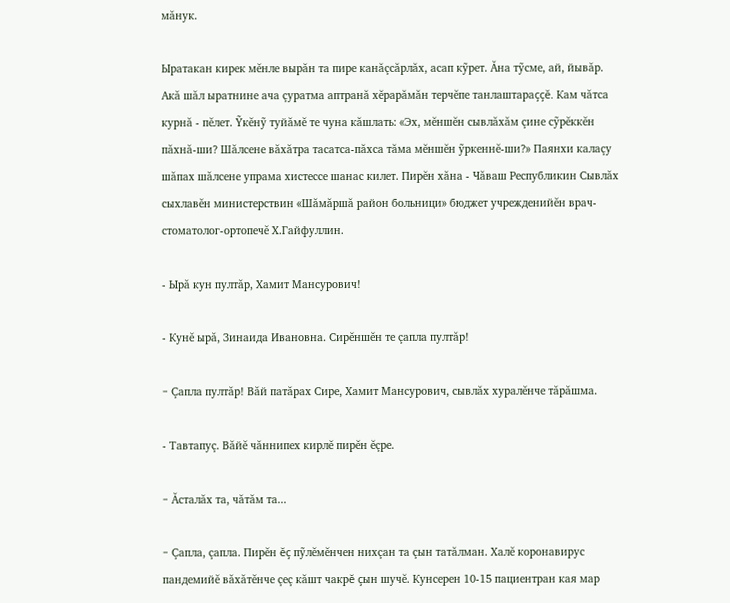мăнук.

Ыратакан кирек мĕнле вырăн та пире канăçсăрлăх, асап кỹрет. Ăна тỹсме, ай, йывăр. Акă шăл ыратнине ача çуратма аптранă хĕрарăмăн терчĕпе танлаштараççĕ. Кам чăтса курнă - пĕлет. Ỹкĕнỹ туйăмĕ те чуна кăшлать: «Эх, мĕншĕн сывлăхăм çине сỹрĕккĕн пăхнă-ши? Шăлсене вăхăтра тасатса-пăхса тăма мĕншĕн ỹркеннĕ-ши?» Паянхи калаçу шăпах шăлсене упрама хистессе шанас килет. Пирĕн хăна - Чăваш Республикин Сывлăх сыхлавĕн министерствин «Шăмăршă район больници» бюджет учрежденийĕн врач-стоматолог-ортопечĕ Х.Гайфуллин.

- Ырă кун пултăр, Хамит Мансурович!

- Кунĕ ырă, Зинаида Ивановна. Сирĕншĕн те çапла пултăр!

- Çапла пултăр! Вăй патăрах Сире, Хамит Мансурович, сывлăх хуралĕнче тăрăшма.

- Тавтапуç. Вăйĕ чăннипех кирлĕ пирĕн ĕçре.

- Ăсталăх та, чăтăм та...

- Çапла, çапла. Пирĕн ĕç пỹлĕмĕнчен нихçан та çын татăлман. Халĕ коронавирус пандемийĕ вăхăтĕнче çеç кăшт чакрĕ çын шучĕ. Кунсерен 10-15 пациентран кая мар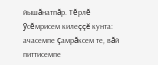йышăнатпăр. Тĕрлĕ ỹсĕмрисем килеççĕ кунта: ачасемпе çамрăксем те, вăй питтисемпе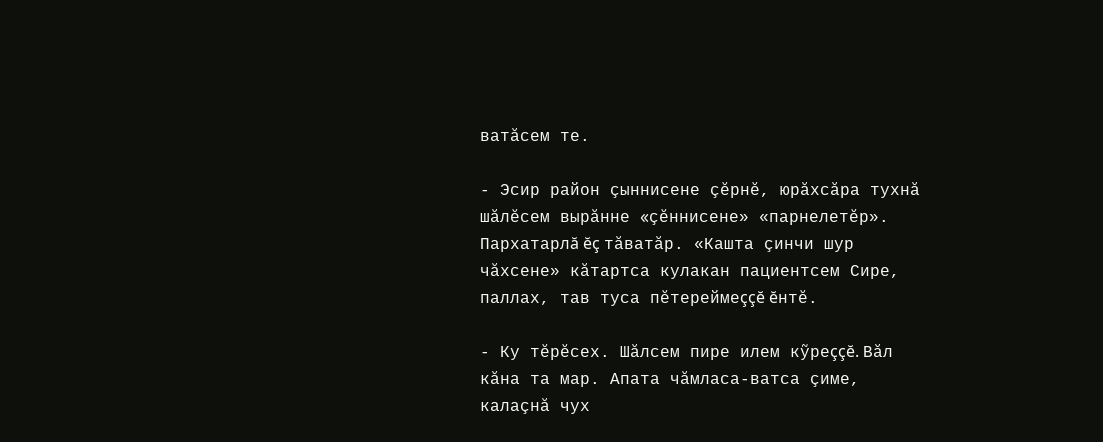ватăсем те.

- Эсир район çыннисене çĕрнĕ, юрăхсăра тухнă шăлĕсем вырăнне «çĕннисене» «парнелетĕр». Пархатарлă ĕç тăватăр. «Кашта çинчи шур чăхсене» кăтартса кулакан пациентсем Сире, паллах, тав туса пĕтереймеççĕ ĕнтĕ.

- Ку тĕрĕсех. Шăлсем пире илем кỹреççĕ. Вăл кăна та мар. Апата чăмласа-ватса çиме, калаçнă чух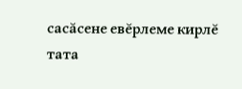сасăсене евĕрлеме кирлĕ тата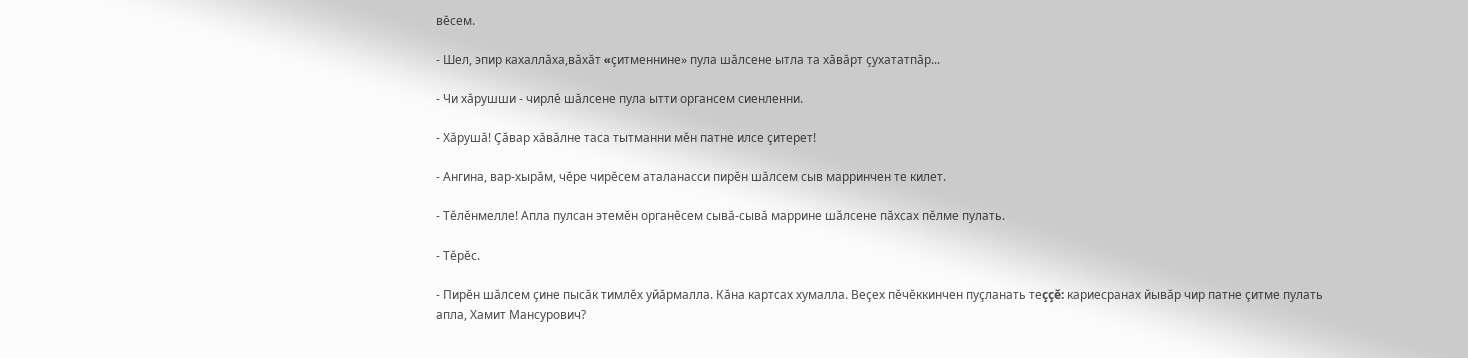вĕсем.

- Шел, эпир кахаллăха,вăхăт «çитменнине» пула шăлсене ытла та хăвăрт çухататпăр...

- Чи хăрушши - чирлĕ шăлсене пула ытти органсем сиенленни.

- Хăрушă! Çăвар хăвăлне таса тытманни мĕн патне илсе çитерет!

- Ангина, вар-хырăм, чĕре чирĕсем аталанасси пирĕн шăлсем сыв марринчен те килет.

- Тĕлĕнмелле! Апла пулсан этемĕн органĕсем сывă-сывă маррине шăлсене пăхсах пĕлме пулать.

- Тĕрĕс.

- Пирĕн шăлсем çине пысăк тимлĕх уйăрмалла. Кăна картсах хумалла. Веçех пĕчĕккинчен пуçланать теççĕ: кариесранах йывăр чир патне çитме пулать апла, Хамит Мансурович?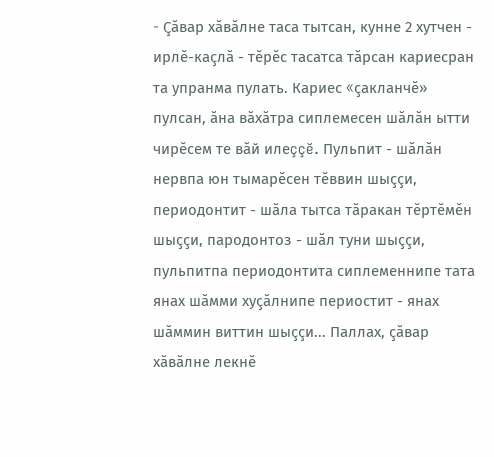- Çăвар хăвăлне таса тытсан, кунне 2 хутчен - ирлĕ-каçлă - тĕрĕс тасатса тăрсан кариесран та упранма пулать. Кариес «çакланчĕ» пулсан, ăна вăхăтра сиплемесен шăлăн ытти чирĕсем те вăй илеççĕ. Пульпит - шăлăн нервпа юн тымарĕсен тĕввин шыççи, периодонтит - шăла тытса тăракан тĕртĕмĕн шыççи, пародонтоз - шăл туни шыççи, пульпитпа периодонтита сиплеменнипе тата янах шăмми хуçăлнипе периостит - янах шăммин виттин шыççи... Паллах, çăвар хăвăлне лекнĕ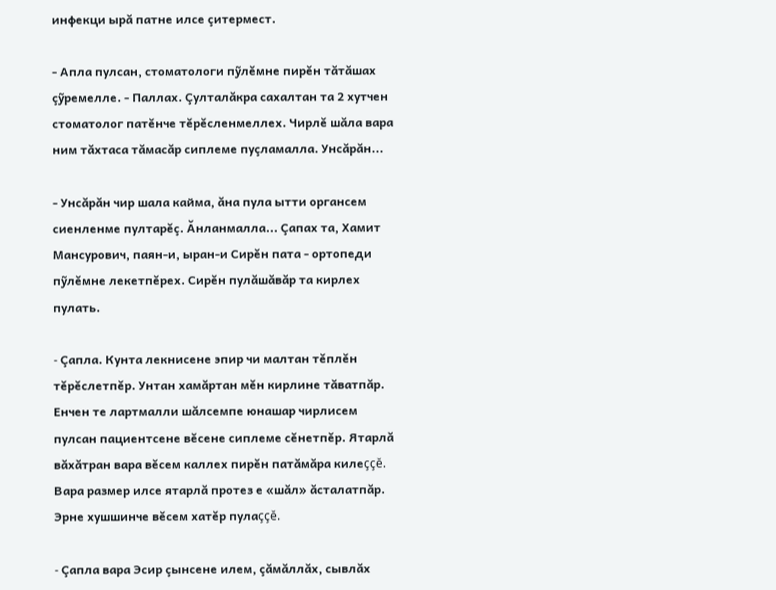инфекци ырă патне илсе çитермест.

- Апла пулсан, стоматологи пỹлĕмне пирĕн тăтăшах çỹремелле. - Паллах. Çулталăкра сахалтан та 2 хутчен стоматолог патĕнче тĕрĕсленмеллех. Чирлĕ шăла вара ним тăхтаса тăмасăр сиплеме пуçламалла. Унсăрăн...

- Унсăрăн чир шала кайма, ăна пула ытти органсем сиенленме пултарĕç. Ăнланмалла... Çапах та, Хамит Мансурович, паян-и, ыран-и Сирĕн пата - ортопеди пỹлĕмне лекетпĕрех. Сирĕн пулăшăвăр та кирлех пулать.

- Çапла. Кунта лекнисене эпир чи малтан тĕплĕн тĕрĕслетпĕр. Унтан хамăртан мĕн кирлине тăватпăр. Енчен те лартмалли шăлсемпе юнашар чирлисем пулсан пациентсене вĕсене сиплеме сĕнетпĕр. Ятарлă вăхăтран вара вĕсем каллех пирĕн патăмăра килеççĕ. Вара размер илсе ятарлă протез е «шăл» ăсталатпăр. Эрне хушшинче вĕсем хатĕр пулаççĕ.

- Çапла вара Эсир çынсене илем, çăмăллăх, сывлăх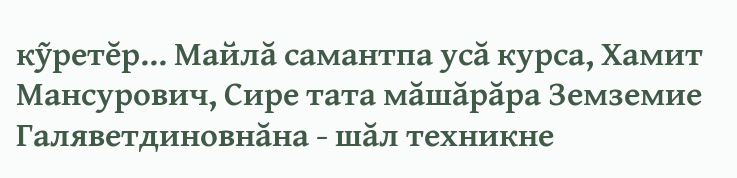кỹретĕр... Майлă самантпа усă курса, Хамит Мансурович, Сире тата мăшăрăра Земземие Галяветдиновнăна - шăл техникне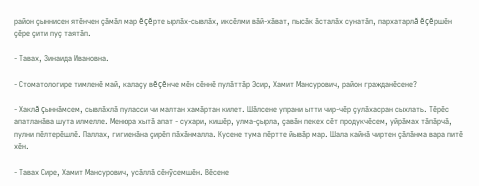район çыннисен ятĕнчен çăмăл мар ĕçĕрте ырлăх-сывлăх, иксĕлми вăй-хăват, пысăк ăсталăх сунатăп, пархатарлă ĕçĕршĕн çĕре çити пуç таятăп.

- Тавах, Зинаида Ивановна.

- Стоматологире тимленĕ май, калаçу вĕçĕнче мĕн сĕннĕ пулăттăр Эсир, Хамит Мансурович, район гражданĕсене?

- Хаклă çыннăмсем, сывлăхлă пуласси чи малтан хамăртан килет. Шăлсене упрани ытти чир-чĕр çулăхасран сыхлать. Тĕрĕс апатланăва шута илмелле. Менюра хытă апат - сухари, кишĕр, улма-çырла, çавăн пекех сĕт продукчĕсем, уйрăмах тăпăрчă, пулни пĕлтерĕшлĕ. Паллах, гигиенăна çирĕп пăхăнмалла. Кусене тума пĕртте йывăр мар. Шала кайнă чиртен çăлăнма вара питĕ хĕн.

- Тавах Сире, Хамит Мансурович, усăллă сĕнỹсемшĕн. Вĕсене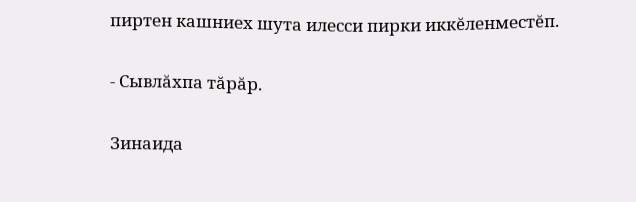пиртен кашниех шута илесси пирки иккĕленместĕп.

- Сывлăхпа тăрăр.

Зинаида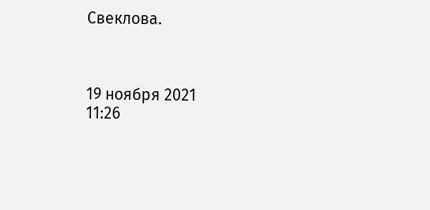Свеклова.



19 ноября 2021
11:26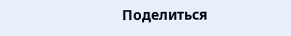Поделиться